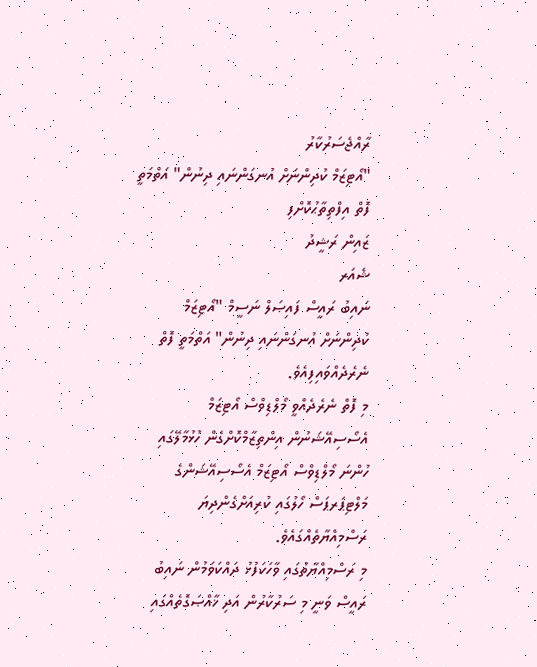ރާއްޖެސަރުކާރު
"އޯޓިޒަމް ކުދިންނަށް އުނގަންނައި ދިނުން" އަތްމަތީ ފޮތް އިފްތިތާޙުކޮށްފި
ޒައިން ރަޝީދު
ޝެއަރ
ނައިބު ރައީސް ފައިޞަލް ނަސީމް "އޯޓިޒަމް ކުދިންނަށް އުނގަންނައި ދިނުން" އަތްމަތީ ފޮތް ނެރެދެއްވައިފިއެވެ.
މި ފޮތް ނެރެދެއްވީ މޯލްޑިވްސް އޯޓިޒަމް އެސޯސިއޭޝަނުން އިންތިޒާމްކޮށްގެން ހުޅުމާލޭގައި ހުންނަ މޯލްޑިވްސް އޯޓިޒަމް އެސޯސިއޭޝަންގެ މަލްޓިޕަރޕަސް ހޯލުގައި ކުރިއަށްގެންދިޔަ ރަސްމިއްޔާތެއްގައެވެ.
މި ރަސްމިއްޔާތުގައި ވާހަކަފުޅު ދައްކަވަމުން ނައިބު ރައީސް ވަނީ މި ސަރުކާރުން އަދި ޚާއްޞަގޮތެއްގައި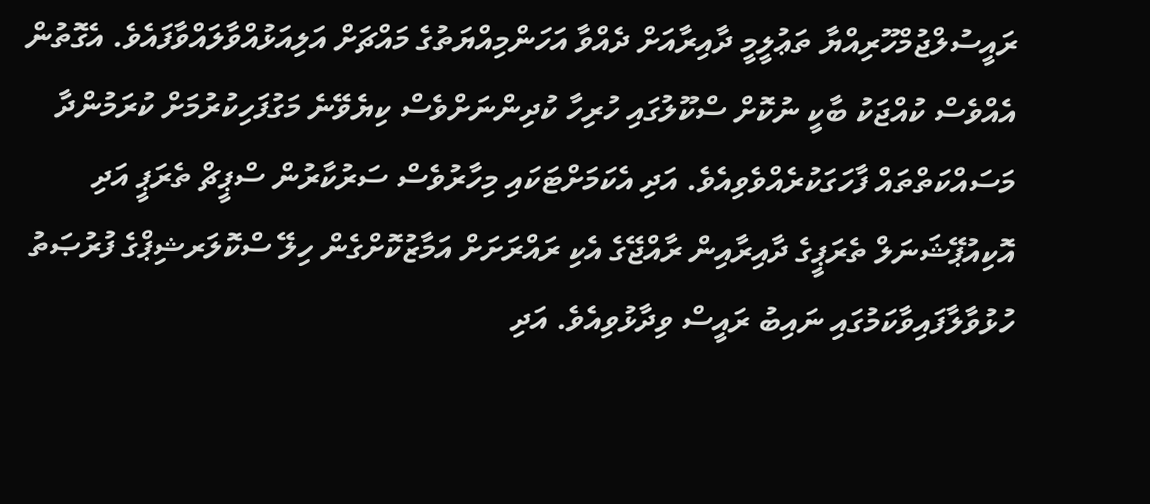ރައީސުލްޖުމްހޫރިއްޔާ ތަޢުލީމީ ދާއިރާއަށް ދެއްވާ އަހަންމިއްޔަތުގެ މައްޗަށް އަލިއަޅުއްވާލައްވާފައެވެ. އެގޮތުން އެއްވެސް ކުއްޖަކު ބާކީ ނުކޮށް ސްކޫލުގައި ހުރިހާ ކުދިންނަށްވެސް ކިޔެވޭނެ މަގުފަހިކުރުމަށް ކުރަމުންދާ މަސައްކަތްތައް ފާހަގަކުރެއްވެވިއެވެ. އަދި އެކަމަށްޓަކައި މިހާރުވެސް ސަރުކާރުން ސްޕީޗް ތެރަޕީ އަދި އޮކިއުޕޭޝަނަލް ތެރަޕީގެ ދާއިރާއިން ރާއްޖޭގެ އެކި ރައްރަށަށް އަމާޒުކޮށްގެން ހިލޭ ސްކޮލަރޝިޕްގެ ފުރުޞަތު ހުޅުވާލާފައިވާކަމުގައި ނައިބު ރައީސް ވިދާޅުވިއެވެ. އަދި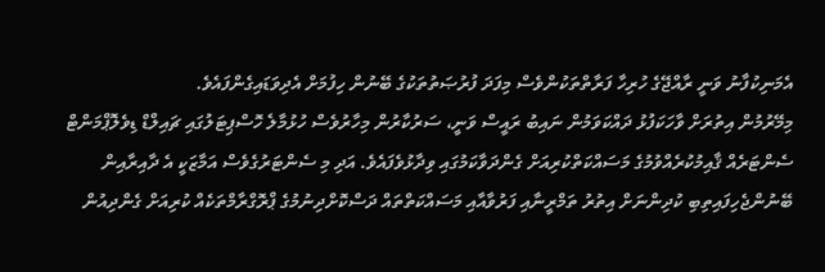އެމަނިކުފާނު ވަނީ ރާއްޖޭގެ ހުރިހާ ފަރާތްތަކުންވެސް މިފަދަ ފުރުޞަތުތަކުގެ ބޭނުން ހިފުމަށް އެދިވަޑައިގެންފައެވެ.
މިމޭރުމުން އިތުރަށް ވާހަކަފުޅު ދައްކަވަމުން ނައިބު ރައީސް ވަނީ، ސަރުކާރުން މިހާރުވެސް ހުޅުމާލެ ހޮސްޕިޓަލުގައި ޗައިލްޑް ޑިވެލޮޕްމަންޓް ސެންޓަރެއް ޤާއިމުކުރެއްވުމުގެ މަސައްކަތްކުރިއަށް ގެންދަވާކަމުގައި ވިދާޅުވެފައެވެ. އަދި މި ސެންޓަރުގެވެސް އަމާޒަކީ އެ ދާއިރާއިން ބޭނުންޖެހިފައިތިބި ކުދިންނަށް އިތުރު ތަމްރީނާއި ފަރުވާއާއި މަސައްކަތްތައް ދަސްކޮށްދިނުމުގެ ޕްރޮގްރާމްތަކެއް ކުރިއަށް ގެންދިއުން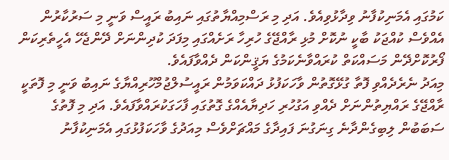ކަމުގައި އެމަނިކުފާނު ވިދާޅުވިއެވެ. އަދި މި ރަސްމިއްޔާތުގައި ނައިބު ރައީސް ވަނީ މި ސަރުކާރުން އެއްވެސް ކުއްޖަކު ބާކީ ނުކޮށް މުޅި ރާއްޖޭގެ ހުރިހާ ރަށެއްގައި މިފަދަ ކުދިންނަށް ދޭންޖެހޭ އެހީތެރިކަން ފޯރުކޮށްދޭން މަސައްކަތް ކުރައްވާނެކަމުގެ ޔަޤީންކަން ދެއްވާފައެވެ.
މިއަދު ނެރެދެއްވި ފޮތާ ގުޅޭގޮތުން ވާހަކަފުޅު ދައްކަވަމުން ރައީސުލްޖުމްހޫރިއްޔާގެ ނައިބު ވަނީ މި ފޮތަކީ ރާއްޖޭގެ ރައްޔިތުންނަށް ދެއްވި އަގުހުރި ހަދިޔާއެއްގެ ގޮތުގައި ފާހަގަކުރައްވާފައެވެ. އަދި މި ފޮތުގެ ސަބަބުން ލިބިގެންދާނެ ގިނަގުނަ ފައިދާގެ މައްޗަށްވެސް މިއަދުގެ ވާހަކަފުޅުގައި އެމަނިކުފާނު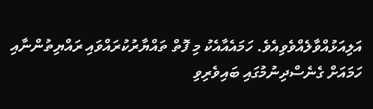އަލިއަޅުއްވާލެއްވެވިއެވެ. ހަމައެއާއެކު މި ފޮތް ތައްޔާރުކުރައްވައި ރައްޔިތުންނާއި ހަމައަށް ގެނެސްދިނުމުގައި ބައިވެރިވި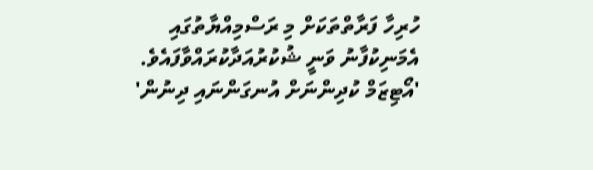ހުރިހާ ފަރާތްތަކަށް މި ރަސްމިއްޔާތުގައި އެމަނިކުފާނު ވަނީ ޝުކުރުއަދާކުރައްވާފައެވެ.
'އޯޓިޒަމް ކުދިންނަށް އުނގަންނައި ދިނުން'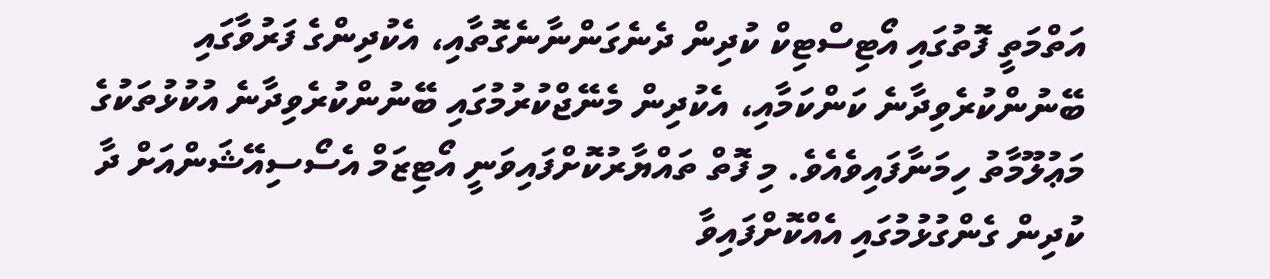އަތްމަތީ ފޮތުގައި އޯޓިސްޓިކް ކުދިން ދެނެގަންނާނެގޮތާއި، އެކުދިންގެ ފަރުވާގައި ބޭނުންކުރެވިދާނެ ކަންކަމާއި، އެކުދިން މެނޭޖްކުރުމުގައި ބޭނުންކުރެވިދާނެ އުކުޅުތަކުގެ މަޢުލޫމާތު ހިމަނާފައިވެއެވެ. މި ފޮތް ތައްޔާރުކޮށްފައިވަނީ އޯޓިޒަމް އެސޯސިއޭޝަންއަށް ދާ ކުދިން ގެންގުޅުމުގައި އެއްކޮށްފައިވާ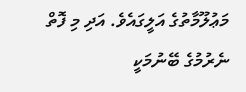މަޢުލޫމާތުގެ އަލީގައެވެ. އަދި މި ފޮތް ނެރުމުގެ ބޭނުމަކީ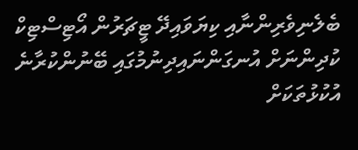ބެލެނިވެރިންނާއި ކިޔަވައިދޭ ޓީޗަރުން އޯޓިސްޓިކް ކުދިންނަށް އުނގަންނައިދިނުމުގައި ބޭނުންކުރާނެ އުކުޅުތަކަށް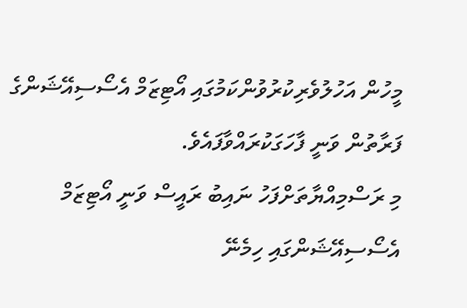މީހުން އަހުލުވެރިކުރުވުންކަމުގައި އޯޓިޒަމް އެސޯސިއޭޝަންގެ ފަރާތުން ވަނީ ފާހަގަކުރައްވާފައެވެ.
މި ރަސްމިއްޔާތަށްފަހު ނައިބު ރައީސް ވަނީ އޯޓިޒަމް އެސޯސިއޭޝަންގައި ހިމެނޭ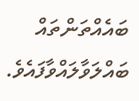ބައެއްތަންތައް ބައްލަވާލައްވާފައެވެ.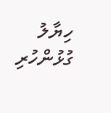ހިޔާލު
ގުޅުންހުރި